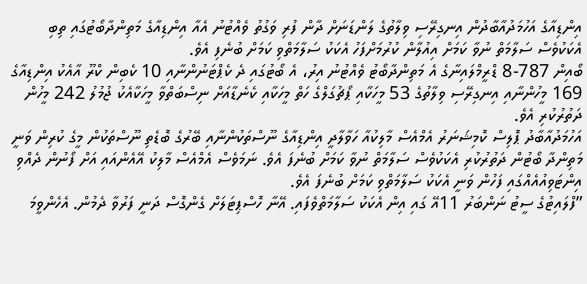އިންޑިއާގެ އަހުމަދުއާބާދުން އިނގިރޭސި ވިލާތުގެ ލަންޑަނަށް ދާން ފުރި ވަގުތު ވެއްޓުނު އެއާ އިންޑިއާގެ މަތިންދާބޯޓުގައި ތިބި އެކަކުވެސް ސަލާމަތް ނުވާ ކަމަށް އިއުލާން ކުރުމަށްފަހު އެކަކު ސަލާމަތްވި ކަމަށް ބުނެފި އެވެ.
ބޯއިން 787-8 ޑްރީމްލައިނާގެ އެ މަތިންދާބޯޓު ވެއްޓުނު އިރު، އެ ބޯޓުގައި ދެ ކެޕްޓަނުންނާއި 10 ކެބިން ކްރޫ އާއެކު އިންޑިއާގެ 169 މީހުންނާއި އިނގިރޭސި ވިލާތުގެ 53 މީހަކާއި ޕޯޗުގަލްގެ ހަތް މީހަކާއި ކެނެޑާއަށް ނިސްބަތްވާ މީހަކާއެކު ޖުމުލު 242 މީހުން ދަތުރުކުރި އެވެ.
އަހުމަދުއާބާދު ޕޮލިސް ކޮމިޝަނަރު އެމްއެސް މާލިކުއާ ހަވާލާދީ އިންޑިއާގެ ނޫސްތަކުންނާއި ބޭރުގެ ބޮޑެތި ނޫސްތަކުން މީގެ ކުރިން ވަނީ މަތިންދާ ބޯޓުން ދަތުރުކުރި އެކަކުވެސް ސަލާމަތް ނުވާ ކަމަށް ބުނެފަ އެވެ. ނަމަވެސް އެމްއެސް މާލިކު އޭއެންއައި އަށް ފޯނުން ދެއްވި އިންޓަވިއުއެއްގައި ފަހުން ވަނީ އެކަކު ސަލާމަތްވި ކަމަށް ބުނެފަ އެވެ.
”ފްލައިޓުގެ ސީޓު ނަންބަރު 11އޭ ގައި އިން އެކަކު ސަލާމަތްވެފައި. އޭނާ ހޮސްޕިޓަލަށް ގެންގޮސް ދަނީ ފަރުވާ ދެމުން. އެހެންވީމަ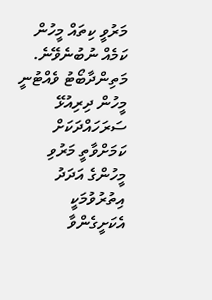މަރުވީ ކިތައް މީހުން ކަމެއް ނުބުނެވޭނެ. މަތިންދާބޯޓު ވެއްޓުނީ މީހުން ދިރިއުޅޭ ސަރަހައްދަކަށް ކަމަށްވާތީ މަރުވި މީހުންގެ އަދަދު އިތުރުވުމަކީ އެކަށީގެންވާ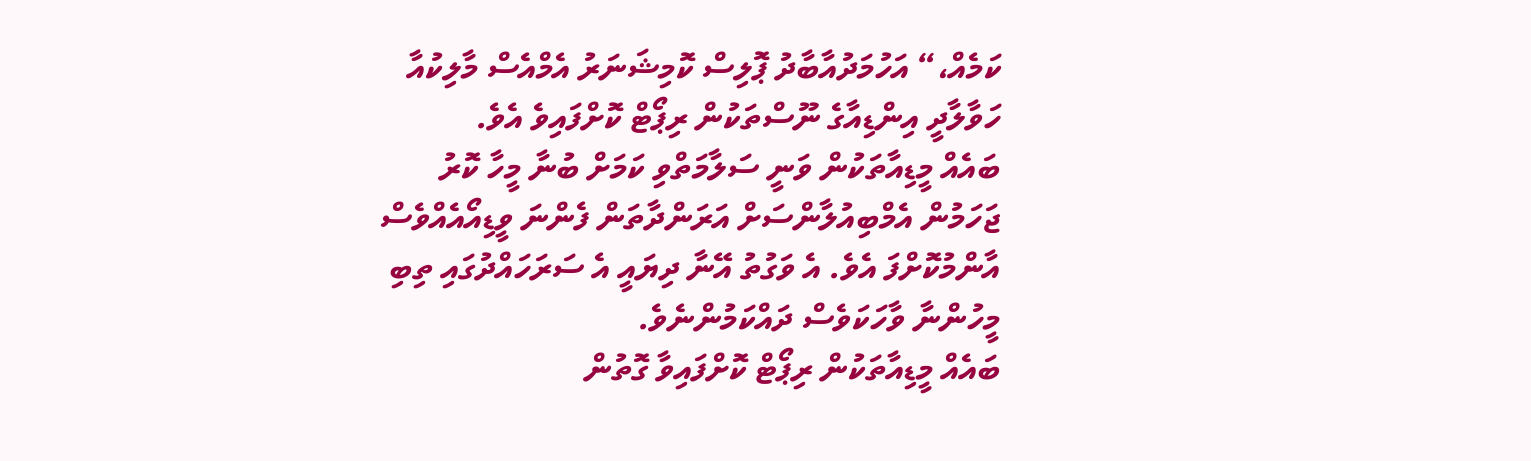ކަމެއް،“ އަހުމަދުއާބާދު ޕޮލިސް ކޮމިޝަނަރު އެމްއެސް މާލިކުއާ ހަވާލާދީ އިންޑިއާގެ ނޫސްތަކުން ރިޕޯޓް ކޮށްފައިވެ އެވެ.
ބައެއް މީޑިއާތަކުން ވަނީ ސަލާމަތްވި ކަމަށް ބުނާ މީހާ ކޮރު ޖަހަމުން އެމްބިއުލާންސަށް އަރަންދާތަން ފެންނަ ވީޑިއޯއެއްވެސް އާންމުކޮށްފަ އެވެ. އެ ވަގުތު އޭނާ ދިޔައީ އެ ސަރަހައްދުގައި ތިބި މީހުންނާ ވާހަކަވެސް ދައްކަމުންނެވެ.
ބައެއް މީޑިއާތަކުން ރިޕޯޓް ކޮށްފައިވާ ގޮތުން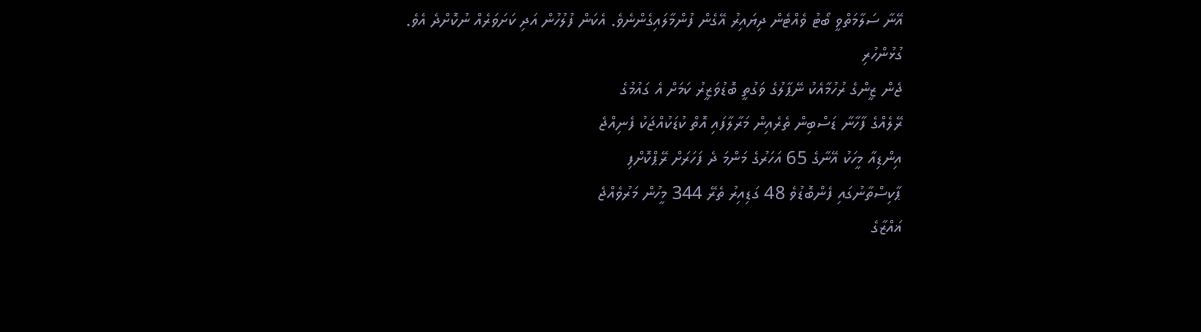އޭނާ ސަލާމަތްވީ ބޯޓު ވެއްޓެން ދިޔައިރު އޭގެން ފުންމާލައިގެންނެވެ. އެކަން ފުލުހުން އަދި ކަށަވަރެއް ނުކޮށްދެ އެވެ.
ގުޅުންހުރި
ޖެން ޒީންގެ ރުހުމާއެކު ނޭޕާލުގެ ވަގުތީ ބޮޑުވަޒީރު ކަމަށް އެ ގައުމުގެ
ރޭލެއްގެ ފާހާނާ ޑަސްބިން ތެރެއިން މަރާލާފައި އޮތް ކުޑަކުއްޖަކު ފެނިއްޖެ
އިންޑިއާ މީހަކު އޭނާގެ 65 އަހަރުގެ މަންމަ ދެ ފަހަރަށް ރޭޕްކޮށްފި
ޕާކިސްތާނުގައި ފެންބޮޑުވެ 48 ގަޑިއިރު ތެރޭ 344 މީހުން މަރުވެއްޖެ
ޣައްޒާގެ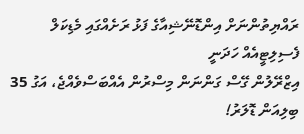ރައްޔިތުންނަށް އިންޑޮނޭޝިއާގެ ފަޅު ރަށެއްގައި މެޑިކަލް ފެސިލިޓީއެއް ހަދަނީ
އިޒްރޭލުން ގޭސް ގަންނަން މިސްރުން އެއްބަސްވެއްޖެ، އަގު 35 ބިލިއަން ޑޮލަރު!